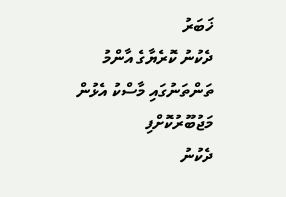ޚަބަރު
ދެކުނު ކޮރެޔާގެ އާންމު ތަންތަނުގައި މާސްކު އެޅުން މަޖުބޫރުކޮށްފި
ދެކުނު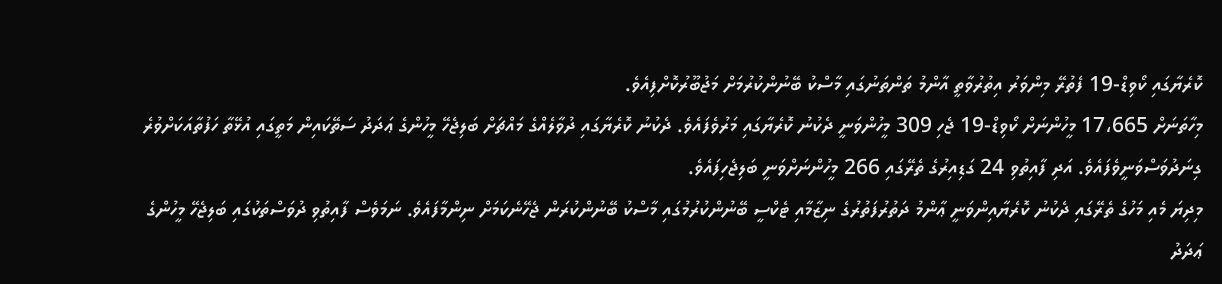ކޮރެޔާގައި ކޯވިޑް-19 ފެތުރޭ މިންވަރު އިތުރުވާތީ އާންމު ތަންތަނުގައި މާސްކު ބޭނުންކުރުމަށް މަޖުބޫރުކޮށްފިއެވެ.
މިހާތަނަށް 17،665 މީހުންނަށް ކޯވިޑް-19 ޖެހި 309 މީހުންވަނީ ދެކުނު ކޮރެޔާގައި މަރުވެފައެވެ. ދެކުނު ކޮރެޔާގައި ދުވާލެއްގެ މައްޗަށް ބަލިޖެހޭ މީހުންގެ ޢަދަދު ސަތޭކައިން މަތީގައި އުޅޭތާ ހަފުތާއަކަށްވުރެ ގިނަދުވަސްވަނީވެފައެވެ. އަދި ފާއިތުވި 24 ގަޑިއިރުގެ ތެރޭގައި 266 މީހުންނަށްވަނީ ބަލިޖެހިފައެވެ.
މިދިޔަ މެއި މަހުގެ ތެރޭގައި ދެކުނު ކޮރެޔާއިންވަނީ ޢާންމު ދަތުރުފަތުރުގެ ނިޒާމާއި ޓެކްސީ ބޭނުންކުރުމުގައި މާސްކު ބޭނުންކުރަން ޖެހޭނެކަމަށް ނިންމާފައެވެ. ނަމަވެސް ފާއިތުވި ދުވަސްތަކުގައި ބަލިޖެހޭ މީހުންގެ ޢަދަދު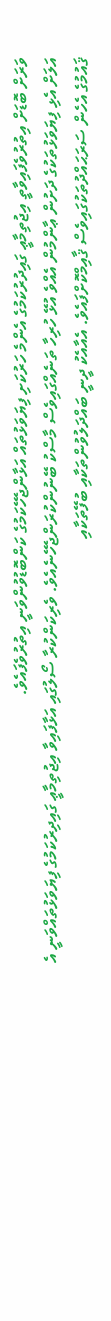ވަރަށް ބޮޑަށް އިތުރުވެފައިވާތީ އިޖުތިމާޢީ ގައިދުރުކަމުގެ އެންމެ ހަރުކަށި ފިޔަވަޅުތައް އަޅާންޖެހޭކަމުގެ ކަންބޮޑުވުންވަނީ އިތުރުވެފައެވެ.
އަލަށް އެޅި ފިޔަވަޅުތަކުގެ ދަށުން ޢާންމުން އެއްވެ އުޅޭ ހުރިހާ ތަނެއްގައިވެސް މާސްކު ބޭނުންކުރަންޖެހޭނެއެވެ. ވެރިކަންކުރާ ސޯލުގައި އަޅާފައިވާ އިޖުތިމާޢީ ގައިދިރުކަމުގެ ފިޔަވަޅުތައްވަނީ އެ ޤައުމުގެ އެހެން ސަރަޙައްދުތަކުގައިވެސް ޤާއިމްކޮށްފައެވެ. އެއާއެކު ދީނީ ބައްދަލުވުންތަކާއި ބުފޭތަކާއި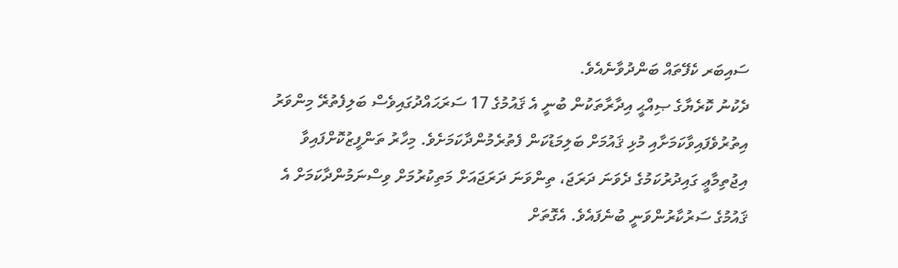ސައިބަރ ކެފޭތައް ބަންދުވާނެއެވެ.
ދެކުނު ކޮރެޔާގެ ޞިއްޙީ އިދާރާތަކުން ބުނީ އެ ޤައުމުގެ 17 ސަރަޙައްދުގައިވެސް ބަލިފެތުރޭ މިންވަރު އިތުރުވެފައިވާކަމަށާއި މުޅި ޤައުމަށް ބަލިމަޑުކަން ފެތުރެމުންދާކަމަށެވެ. މިހާރު ތަންފީޒުކޮށްފައިވާ އިޖުތިމާޢީ ގައިދުރުކަމުގެ ދެވަނަ ދަރަޖަ، ތިންވަނަ ދަރަޖައަށް މަތިކުރުމަށް ވިސްނަމުންދާކަމަށް އެ ޤައުމުގެ ސަރުކާރުންވަނީ ބުނެފައެވެ. އެގޮތަށް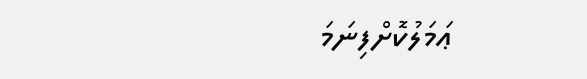ޢަމަލުކޮށްފިނަމަ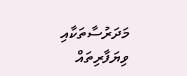މަދަރުސާތަކާއި ވިޔަފާރިތައް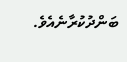ބަންދުކުރާނެއެވެ.